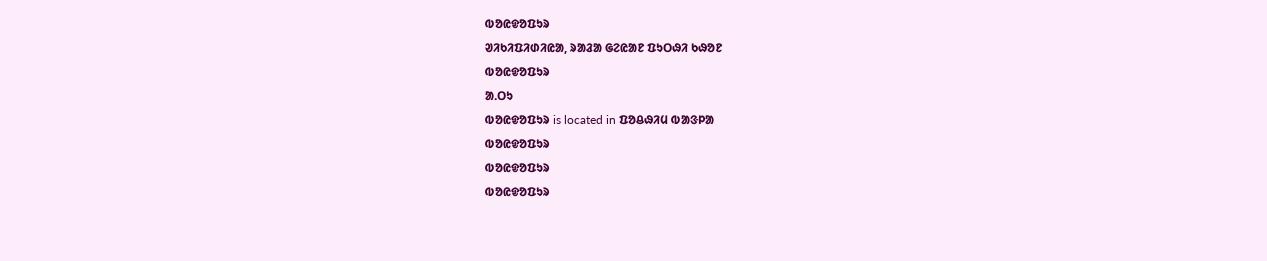ᱵᱚᱭᱫᱚᱯᱩᱨ
ᱣᱤᱠᱤᱯᱤᱰᱤᱭᱟ, ᱨᱟᱲᱟ ᱜᱮᱭᱟᱱ ᱯᱩᱛᱷᱤ ᱠᱷᱚᱱ
ᱵᱚᱭᱫᱚᱯᱩᱨ
ᱟᱹᱛᱩ
ᱵᱚᱭᱫᱚᱯᱩᱨ is located in ᱯᱚᱪᱷᱤᱢ ᱵᱟᱝᱞᱟ
ᱵᱚᱭᱫᱚᱯᱩᱨ
ᱵᱚᱭᱫᱚᱯᱩᱨ
ᱵᱚᱭᱫᱚᱯᱩᱨ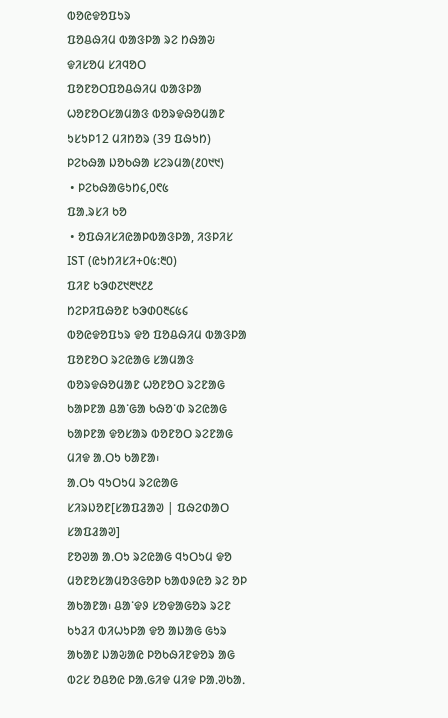ᱵᱚᱭᱫᱚᱯᱩᱨ
ᱯᱚᱪᱷᱤᱢ ᱵᱟᱝᱞᱟ ᱨᱮ ᱴᱷᱟᱶ
ᱫᱤᱥᱚᱢ ᱥᱤᱧᱚᱛ
ᱯᱚᱱᱚᱛᱯᱚᱪᱷᱤᱢ ᱵᱟᱝᱞᱟ
ᱦᱚᱱᱚᱛᱥᱟᱢᱟᱝ ᱵᱚᱨᱫᱷᱚᱢᱟᱱ
ᱩᱥᱩᱞ12 ᱢᱤᱴᱚᱨ (39 ᱯᱷᱩᱴ)
ᱞᱮᱠᱷᱟ ᱡᱚᱠᱷᱟ ᱥᱮᱨᱢᱟ(᱒᱐᱑᱑)
 • ᱞᱮᱠᱷᱟᱜᱩᱴ᱔,᱐᱖᱕
ᱯᱟᱹᱨᱥᱤ ᱠᱚ
 • ᱚᱯᱷᱤᱥᱤᱭᱟᱞᱵᱟᱝᱞᱟ, ᱤᱝᱞᱤᱥ
IST (ᱭᱩᱴᱤᱥᱤ+᱐᱕:᱓᱐)
ᱯᱤᱱ ᱠᱳᱰ᱗᱑᱓᱑᱒᱒
ᱴᱮᱞᱤᱯᱷᱚᱱ ᱠᱳᱰ᱐᱓᱔᱕᱔
ᱵᱚᱭᱫᱚᱯᱩᱨ ᱫᱚ ᱯᱚᱪᱷᱤᱢ ᱵᱟᱝᱞᱟ ᱯᱚᱱᱚᱛ ᱨᱮᱭᱟᱜ ᱥᱟᱢᱟᱝ ᱵᱚᱨᱫᱷᱚᱢᱟᱱ ᱦᱚᱱᱚᱛ ᱨᱮᱱᱟᱜ ᱠᱟᱞᱱᱟ ᱪᱟᱸᱜᱟ ᱠᱷᱚᱸᱰ ᱨᱮᱭᱟᱜ ᱠᱟᱞᱱᱟ ᱫᱚᱥᱟᱨ ᱵᱚᱱᱚᱛ ᱨᱮᱱᱟᱜ ᱢᱤᱫ ᱟᱹᱛᱩ ᱠᱟᱱᱟ᱾
ᱟᱹᱛᱩ ᱧᱩᱛᱩᱢ ᱨᱮᱭᱟᱜ ᱥᱤᱨᱡᱚᱱ[ᱥᱟᱯᱲᱟᱣ | ᱯᱷᱮᱰᱟᱛ ᱥᱟᱯᱲᱟᱣ]
ᱱᱚᱣᱟ ᱟᱹᱛᱩ ᱨᱮᱭᱟᱜ ᱧᱩᱛᱩᱢ ᱫᱚ ᱢᱚᱱᱚᱥᱟᱢᱚᱝᱜᱚᱞ ᱠᱟᱵᱽᱭᱚ ᱨᱮ ᱚᱞ ᱟᱠᱟᱱᱟ᱾ ᱪᱟᱸᱫᱽ ᱥᱚᱫᱟᱜᱚᱨ ᱨᱮᱱ ᱠᱩᱲᱤ ᱵᱤᱦᱩᱞᱟ ᱫᱚ ᱟᱡᱟᱜ ᱜᱩᱨ ᱟᱠᱟᱱ ᱡᱟᱶᱟᱭ ᱞᱚᱠᱷᱤᱱᱫᱚᱨ ᱟᱜ ᱵᱮᱥ ᱚᱪᱚᱭ ᱞᱟᱹᱜᱤᱫ ᱢᱤᱫ ᱞᱟᱹᱣᱠᱟᱹ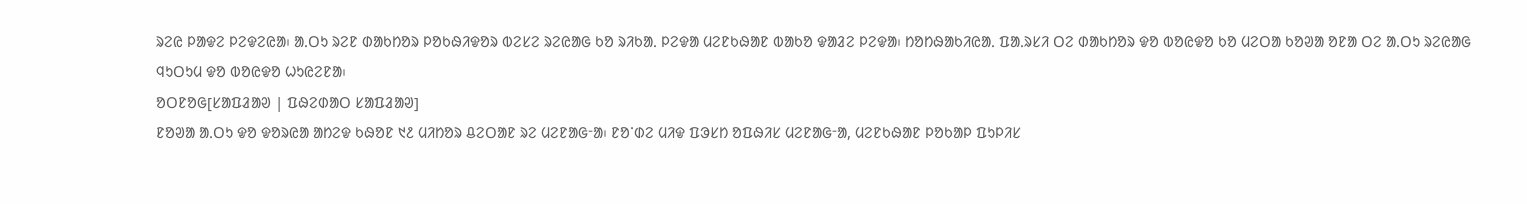ᱨᱮᱭ ᱞᱟᱫᱮ ᱞᱮᱫᱮᱭᱟ᱾ ᱟᱹᱛᱩ ᱨᱮᱱ ᱰᱟᱠᱴᱚᱨ ᱞᱚᱠᱷᱤᱫᱚᱨ ᱵᱮᱥᱮ ᱨᱮᱭᱟᱜ ᱠᱚ ᱨᱤᱠᱟᱹ ᱞᱮᱫᱟ ᱢᱮᱱᱠᱷᱟᱱ ᱵᱟᱠᱚ ᱫᱟᱲᱮ ᱞᱮᱫᱟ᱾ ᱴᱚᱴᱷᱟᱠᱤᱭᱟᱹ ᱯᱟᱹᱨᱥᱤ ᱛᱮ ᱰᱟᱠᱴᱚᱨ ᱫᱚ ᱵᱚᱭᱫᱚ ᱠᱚ ᱢᱮᱛᱟ ᱠᱚᱣᱟ ᱚᱱᱟ ᱛᱮ ᱟᱹᱛᱩ ᱨᱮᱭᱟᱜ ᱧᱩᱛᱩᱢ ᱫᱚ ᱵᱚᱭᱫᱚ ᱦᱩᱭᱮᱱᱟ᱾
ᱚᱛᱱᱚᱜ[ᱥᱟᱯᱲᱟᱣ | ᱯᱷᱮᱰᱟᱛ ᱥᱟᱯᱲᱟᱣ]
ᱱᱚᱣᱟ ᱟᱹᱛᱩ ᱫᱚ ᱫᱚᱨᱭᱟ ᱟᱴᱮᱫ ᱠᱷᱚᱱ ᱑᱒ ᱢᱤᱴᱚᱨ ᱪᱮᱛᱟᱱ ᱨᱮ ᱢᱮᱱᱟᱜᱼᱟ᱾ ᱱᱚᱸᱰᱮ ᱢᱤᱫ ᱯᱳᱥᱴ ᱚᱯᱷᱤᱥ ᱢᱮᱱᱟᱜᱼᱟ, ᱢᱮᱱᱠᱷᱟᱱ ᱞᱚᱠᱟᱞ ᱯᱩᱞᱤᱥ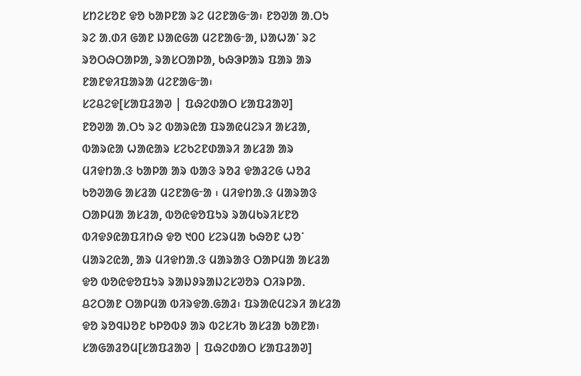ᱥᱴᱮᱥᱚᱱ ᱫᱚ ᱠᱟᱞᱱᱟ ᱨᱮ ᱢᱮᱱᱟᱜᱼᱟ᱾ ᱱᱚᱣᱟ ᱟᱹᱛᱩ ᱨᱮ ᱟᱹᱰᱤ ᱜᱟᱱ ᱡᱟᱭᱜᱟ ᱢᱮᱱᱟᱜᱼᱟ, ᱡᱟᱦᱟᱸ ᱨᱮ ᱨᱚᱛᱷᱛᱟᱞᱟ, ᱨᱟᱥᱛᱟᱞᱟ, ᱠᱷᱳᱞᱟᱨ ᱯᱟᱨ ᱟᱨ ᱱᱟᱱᱫᱤᱯᱟᱨᱟ ᱢᱮᱱᱟᱜᱼᱟ᱾
ᱥᱮᱪᱮᱫ[ᱥᱟᱯᱲᱟᱣ | ᱯᱷᱮᱰᱟᱛ ᱥᱟᱯᱲᱟᱣ]
ᱱᱚᱣᱟ ᱟᱹᱛᱩ ᱨᱮ ᱵᱟᱨᱭᱟ ᱯᱨᱟᱭᱢᱮᱨᱤ ᱟᱥᱲᱟ, ᱵᱟᱨᱭᱟ ᱦᱟᱭᱟᱨ ᱥᱮᱠᱮᱱᱰᱟᱨᱤ ᱟᱥᱲᱟ ᱟᱨ ᱢᱤᱫᱴᱟᱹᱝ ᱠᱟᱞᱟ ᱟᱨ ᱵᱟᱝ ᱨᱚᱲ ᱫᱟᱲᱮᱜ ᱦᱚᱲ ᱠᱚᱣᱟᱜ ᱟᱥᱲᱟ ᱢᱮᱱᱟᱜᱼᱟ ᱾ ᱢᱤᱫᱴᱟᱹᱝ ᱢᱟᱨᱟᱝ ᱛᱟᱞᱢᱟ ᱟᱥᱲᱟ, ᱵᱚᱭᱫᱚᱯᱩᱨ ᱨᱟᱢᱠᱨᱤᱥᱱᱚ ᱵᱤᱫᱽᱭᱟᱯᱤᱴᱷ ᱫᱚ ᱑᱐᱐ ᱥᱮᱨᱢᱟ ᱠᱷᱚᱱ ᱦᱚᱸ ᱢᱟᱨᱮᱭᱟ, ᱟᱨ ᱢᱤᱫᱴᱟᱹᱝ ᱢᱟᱨᱟᱝ ᱛᱟᱞᱢᱟ ᱟᱥᱲᱟ ᱫᱚ ᱵᱚᱭᱫᱚᱯᱩᱨ ᱨᱟᱡᱽᱨᱟᱡᱮᱥᱣᱚᱨ ᱛᱤᱨᱞᱟᱹ ᱪᱮᱛᱟᱱ ᱛᱟᱞᱢᱟ ᱵᱤᱨᱫᱟᱹᱜᱟᱲ᱾ ᱯᱨᱟᱭᱢᱮᱨᱤ ᱟᱥᱲᱟ ᱫᱚ ᱨᱚᱧᱡᱚᱱ ᱠᱞᱚᱵᱽ ᱟᱨ ᱵᱮᱥᱤᱠ ᱟᱥᱲᱟ ᱠᱟᱱᱟ᱾
ᱥᱟᱜᱟᱲᱚᱢ[ᱥᱟᱯᱲᱟᱣ | ᱯᱷᱮᱰᱟᱛ ᱥᱟᱯᱲᱟᱣ]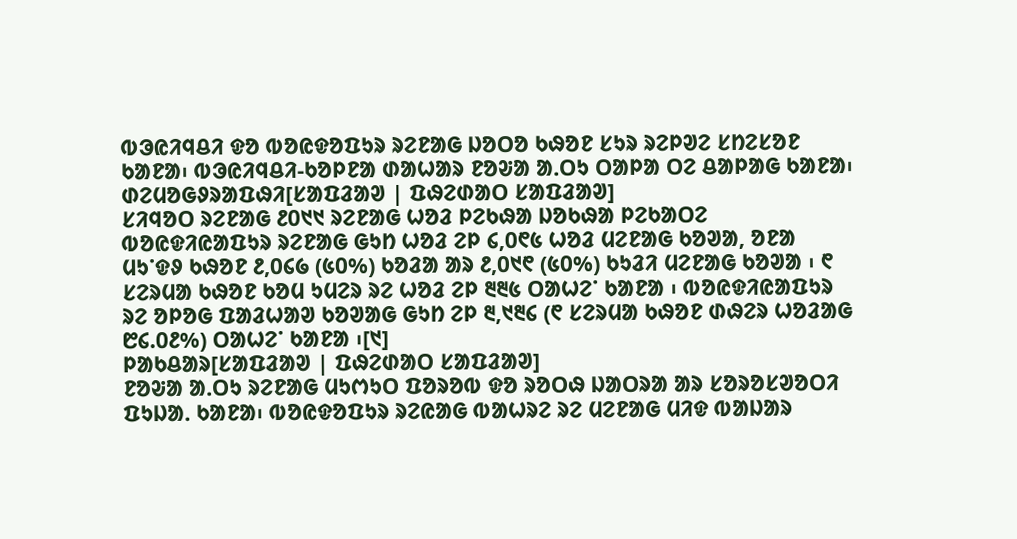ᱵᱳᱭᱤᱧᱪᱤ ᱫᱚ ᱵᱚᱭᱫᱚᱯᱩᱨ ᱨᱮᱱᱟᱜ ᱡᱚᱛᱚ ᱠᱷᱚᱱ ᱥᱩᱨ ᱨᱮᱞᱣᱮ ᱥᱴᱮᱥᱚᱱ ᱠᱟᱱᱟ᱾ ᱵᱳᱭᱤᱧᱪᱤ-ᱠᱚᱞᱱᱟ ᱰᱟᱦᱟᱨ ᱱᱚᱶᱟ ᱟᱹᱛᱩ ᱛᱟᱞᱟ ᱛᱮ ᱪᱟᱞᱟᱜ ᱠᱟᱱᱟ᱾
ᱰᱮᱢᱚᱜᱽᱨᱟᱯᱷᱤ[ᱥᱟᱯᱲᱟᱣ | ᱯᱷᱮᱰᱟᱛ ᱥᱟᱯᱲᱟᱣ]
ᱥᱤᱧᱚᱛ ᱨᱮᱱᱟᱜ ᱒᱐᱑᱑ ᱨᱮᱱᱟᱜ ᱦᱚᱲ ᱞᱮᱠᱷᱟ ᱡᱚᱠᱷᱟ ᱞᱮᱠᱟᱛᱮ ᱵᱚᱭᱫᱤᱭᱟᱯᱩᱨ ᱨᱮᱱᱟᱜ ᱜᱩᱴ ᱦᱚᱲ ᱮᱞ ᱔,᱐᱖᱕ ᱦᱚᱲ ᱢᱮᱱᱟᱜ ᱠᱚᱣᱟ, ᱚᱱᱟ ᱢᱩᱸᱫᱽ ᱠᱷᱚᱱ ᱒,᱐᱔᱙ (᱕᱐%) ᱠᱚᱲᱟ ᱟᱨ ᱒,᱐᱑᱖ (᱕᱐%) ᱠᱩᱲᱤ ᱢᱮᱱᱟᱜ ᱠᱚᱣᱟ ᱾ ᱖ ᱥᱮᱨᱢᱟ ᱠᱷᱚᱱ ᱠᱚᱢ ᱩᱢᱮᱨ ᱨᱮ ᱦᱚᱲ ᱮᱞ ᱓᱓᱕ ᱛᱟᱦᱮᱸ ᱠᱟᱱᱟ ᱾ ᱵᱚᱭᱫᱤᱭᱟᱯᱩᱨ ᱨᱮ ᱚᱞᱚᱜ ᱯᱟᱲᱦᱟᱣ ᱠᱚᱣᱟᱜ ᱜᱩᱴ ᱮᱞ ᱓,᱑᱓᱔ (᱖ ᱥᱮᱨᱢᱟ ᱠᱷᱚᱱ ᱰᱷᱮᱨ ᱦᱚᱲᱟᱜ ᱘᱔.᱐᱒%) ᱛᱟᱦᱮᱸ ᱠᱟᱱᱟ ᱾[᱑]
ᱞᱟᱠᱪᱟᱨ[ᱥᱟᱯᱲᱟᱣ | ᱯᱷᱮᱰᱟᱛ ᱥᱟᱯᱲᱟᱣ]
ᱱᱚᱶᱟ ᱟᱹᱛᱩ ᱨᱮᱱᱟᱜ ᱢᱩᱬᱩᱛ ᱯᱚᱨᱚᱵ ᱫᱚ ᱨᱚᱛᱷ ᱡᱟᱛᱨᱟ ᱟᱨ ᱥᱚᱨᱚᱥᱣᱚᱛᱤ ᱯᱩᱡᱟᱹ ᱠᱟᱱᱟ᱾ ᱵᱚᱭᱫᱚᱯᱩᱨ ᱨᱮᱭᱟᱜ ᱵᱟᱦᱨᱮ ᱨᱮ ᱢᱮᱱᱟᱜ ᱢᱤᱫ ᱵᱟᱡᱟᱨ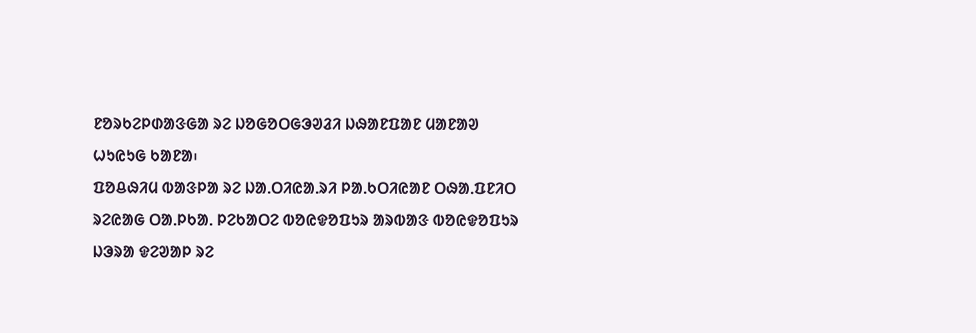ᱱᱚᱨᱠᱮᱞᱰᱟᱝᱜᱟ ᱨᱮ ᱡᱚᱜᱚᱛᱜᱳᱣᱲᱤ ᱡᱷᱟᱱᱯᱟᱱ ᱢᱟᱱᱟᱣ ᱦᱩᱭᱩᱜ ᱠᱟᱱᱟ᱾
ᱯᱚᱪᱷᱤᱢ ᱵᱟᱝᱞᱟ ᱨᱮ ᱡᱟᱹᱛᱤᱭᱟᱹᱨᱤ ᱞᱟᱹᱠᱛᱤᱭᱟᱱ ᱛᱷᱟᱹᱯᱱᱤᱛ ᱨᱮᱭᱟᱜ ᱛᱟᱹᱞᱠᱟᱹ ᱞᱮᱠᱟᱛᱮ ᱵᱚᱭᱫᱚᱯᱩᱨ ᱟᱨᱵᱟᱝ ᱵᱚᱭᱫᱚᱯᱩᱨ ᱡᱳᱨᱟ ᱫᱮᱣᱟᱞ ᱨᱮ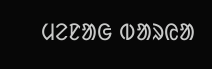ᱢᱮᱱᱟᱜ ᱵᱟᱨᱭᱟ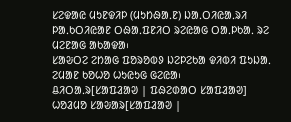ᱥᱮᱫᱟᱭ ᱢᱩᱱᱫᱤᱞ (ᱢᱩᱴᱷᱟᱹᱱ) ᱡᱟᱹᱛᱤᱭᱟᱹᱨᱤ ᱞᱟᱹᱠᱛᱤᱭᱟᱱ ᱛᱷᱟᱹᱯᱱᱤᱛ ᱨᱮᱭᱟᱜ ᱛᱟᱹᱞᱠᱟᱹ ᱨᱮ ᱢᱮᱱᱟᱜ ᱟᱠᱟᱫᱟ᱾
ᱥᱟᱶᱛᱮ ᱮᱴᱟᱜ ᱯᱚᱨᱚᱵᱽ ᱡᱮᱞᱮᱠᱟ ᱫᱤᱵᱤ ᱯᱩᱡᱟᱹ ᱮᱢᱟᱱ ᱠᱚᱦᱚ ᱦᱩᱭᱩᱜ ᱜᱮᱭᱟ᱾
ᱪᱤᱛᱟᱹᱨ[ᱥᱟᱯᱲᱟᱣ | ᱯᱷᱮᱰᱟᱛ ᱥᱟᱯᱲᱟᱣ]
ᱦᱚᱲᱢᱚ ᱥᱟᱶᱟᱨ[ᱥᱟᱯᱲᱟᱣ |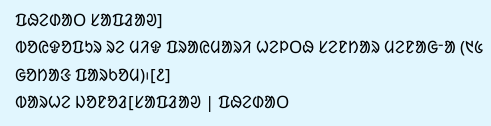ᱯᱷᱮᱰᱟᱛ ᱥᱟᱯᱲᱟᱣ]
ᱵᱚᱭᱫᱚᱯᱩᱨ ᱨᱮ ᱢᱤᱫ ᱯᱨᱟᱭᱢᱟᱨᱤ ᱦᱮᱞᱛᱷ ᱥᱮᱱᱴᱟᱨ ᱢᱮᱱᱟᱜᱼᱟ (᱑᱕ ᱜᱚᱴᱟᱝ ᱯᱟᱨᱠᱚᱢ)᱾[᱒]
ᱵᱟᱨᱦᱮ ᱡᱚᱱᱚᱲ[ᱥᱟᱯᱲᱟᱣ | ᱯᱷᱮᱰᱟᱛ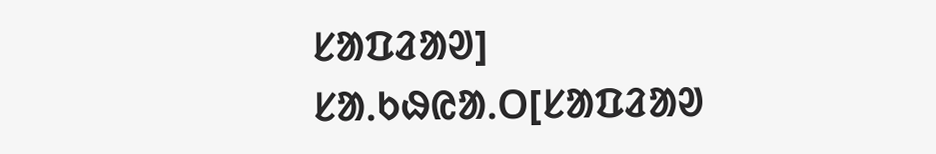ᱥᱟᱯᱲᱟᱣ]
ᱥᱟᱹᱠᱷᱭᱟᱹᱛ[ᱥᱟᱯᱲᱟᱣ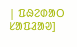| ᱯᱷᱮᱰᱟᱛ ᱥᱟᱯᱲᱟᱣ]